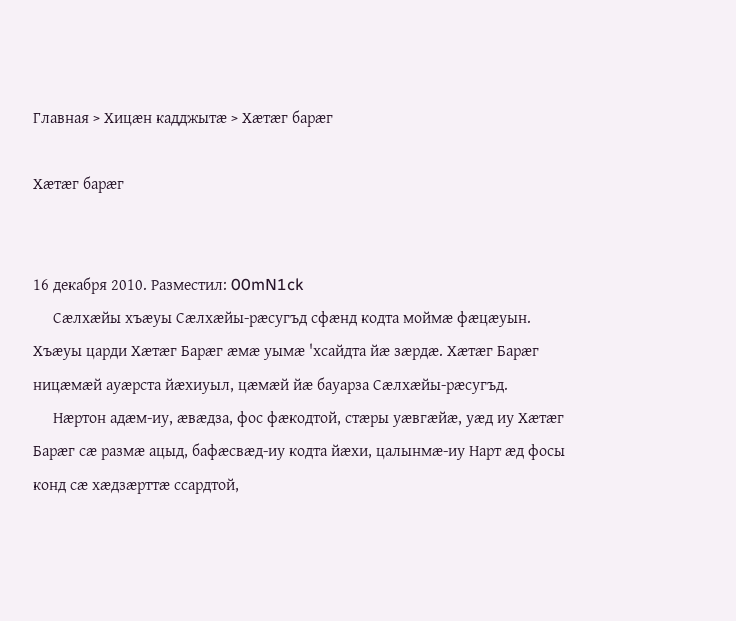Главная > Хицæн кадджытæ > Хæтæг барæг

Хæтæг барæг


16 декабря 2010. Разместил: 00mN1ck
     Сæлхæйы хъæуы Сæлхæйы-рæсугъд сфæнд кодта моймæ фæцæуын. Хъæуы царди Хæтæг Барæг æмæ уымæ 'хсайдта йæ зæрдæ. Хæтæг Барæг ницæмæй ауæрста йæхиуыл, цæмæй йæ бауарза Сæлхæйы-рæсугъд.
     Нæртон адæм-иу, æвæдза, фос фæкодтой, стæры уæвгæйæ, уæд иу Хæтæг Барæг сæ размæ ацыд, бафæсвæд-иу кодта йæхи, цалынмæ-иу Нарт æд фосы конд сæ хæдзæрттæ ссардтой,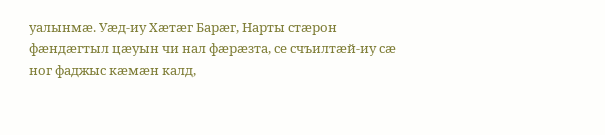уалынмæ. Уæд-иу Хæтæг Барæг, Нарты стæрон фæндæгтыл цæуын чи нал фæрæзта, се счъилтæй-иу сæ ног фаджыс кæмæн калд,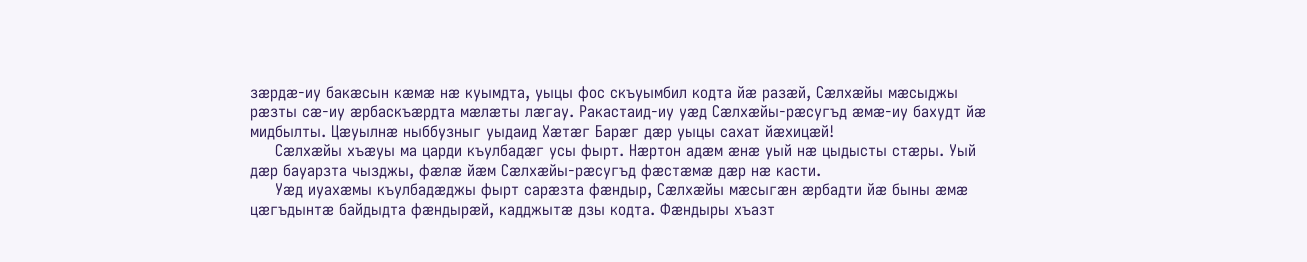зæрдæ-иу бакæсын кæмæ нæ куымдта, уыцы фос скъуымбил кодта йæ разæй, Сæлхæйы мæсыджы рæзты сæ-иу æрбаскъæрдта мæлæты лæгау. Ракастаид-иу уæд Сæлхæйы-рæсугъд æмæ-иу бахудт йæ мидбылты. Цæуылнæ ныббузныг уыдаид Хæтæг Барæг дæр уыцы сахат йæхицæй!
     Сæлхæйы хъæуы ма царди къулбадæг усы фырт. Нæртон адæм æнæ уый нæ цыдысты стæры. Уый дæр бауарзта чызджы, фæлæ йæм Сæлхæйы-рæсугъд фæстæмæ дæр нæ касти.
     Уæд иуахæмы къулбадæджы фырт сарæзта фæндыр, Сæлхæйы мæсыгæн æрбадти йæ быны æмæ цæгъдынтæ байдыдта фæндырæй, кадджытæ дзы кодта. Фæндыры хъазт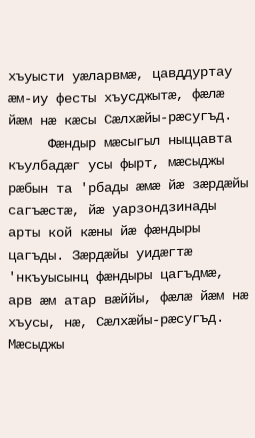хъуысти уæларвмæ, цавддуртау æм-иу фесты хъусджытæ, фæлæ йæм нæ кæсы Сæлхæйы-рæсугъд.
     Фæндыр мæсыгыл ныццавта къулбадæг усы фырт, мæсыджы рæбын та 'рбады æмæ йæ зæрдæйы сагъæстæ, йæ уарзондзинады арты кой кæны йæ фæндыры цагъды. Зæрдæйы уидæгтæ 'нкъуысынц фæндыры цагъдмæ, арв æм атар вæййы, фæлæ йæм нæ хъусы, нæ, Сæлхæйы-рæсугъд. Мæсыджы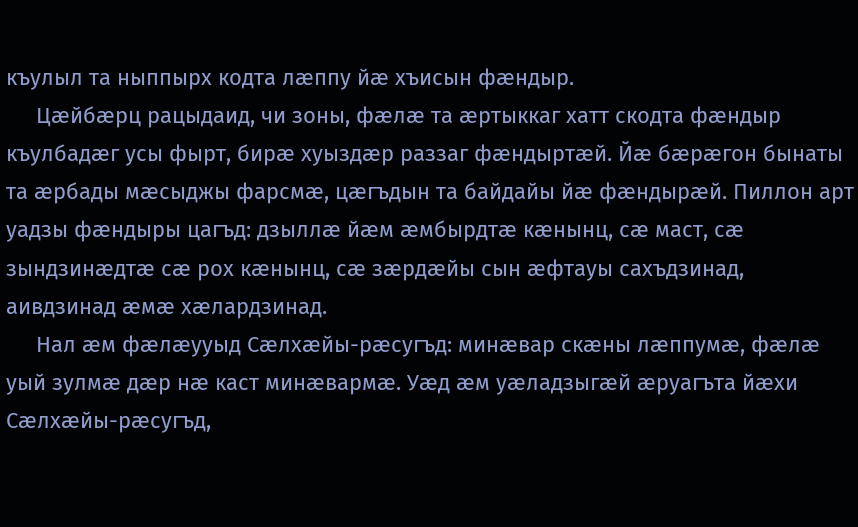къулыл та ныппырх кодта лæппу йæ хъисын фæндыр.
     Цæйбæрц рацыдаид, чи зоны, фæлæ та æртыккаг хатт скодта фæндыр къулбадæг усы фырт, бирæ хуыздæр раззаг фæндыртæй. Йæ бæрæгон бынаты та æрбады мæсыджы фарсмæ, цæгъдын та байдайы йæ фæндырæй. Пиллон арт уадзы фæндыры цагъд: дзыллæ йæм æмбырдтæ кæнынц, сæ маст, сæ зындзинæдтæ сæ рох кæнынц, сæ зæрдæйы сын æфтауы сахъдзинад, аивдзинад æмæ хæлардзинад.
     Нал æм фæлæууыд Сæлхæйы-рæсугъд: минæвар скæны лæппумæ, фæлæ уый зулмæ дæр нæ каст минæвармæ. Уæд æм уæладзыгæй æруагъта йæхи Сæлхæйы-рæсугъд,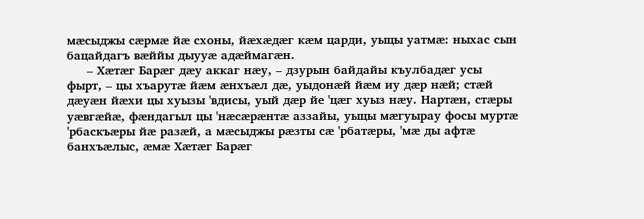мæсыджы сæрмæ йæ схоны, йæхæдæг кæм царди, уыцы уатмæ: ныхас сын бацайдагъ вæййы дыууæ адæймагæн.
     – Хæтæг Барæг дæу аккаг нæу, – дзурын байдайы къулбадæг усы фырт, – цы хъарутæ йæм æнхъæл дæ, уыдонæй йæм иу дæр нæй; стæй дæуæн йæхи цы хуызы 'вдисы, уый дæр йе 'цæг хуыз нæу. Нартæн, стæры уæвгæйæ, фæндагыл цы 'нæсæрæнтæ аззайы, уыцы мæгуырау фосы муртæ 'рбаскъæры йæ разæй, а мæсыджы рæзты сæ 'рбатæры, 'мæ ды афтæ банхъæлыс, æмæ Хæтæг Барæг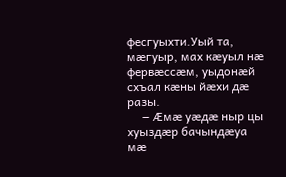фесгуыхти.Уый та, мæгуыр, мах кæуыл нæ фервæссæм, уыдонæй схъал кæны йæхи дæ разы.
     – Æмæ уæдæ ныр цы хуыздæр бачындæуа мæ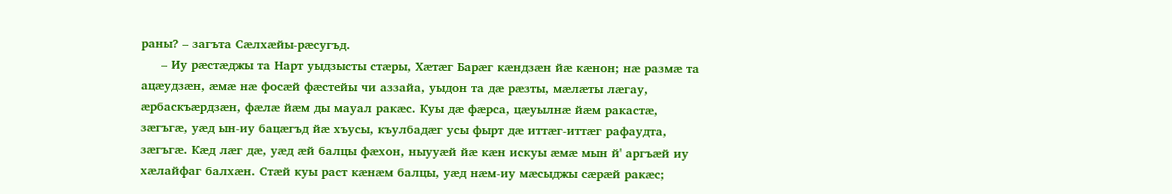раны? – загъта Сæлхæйы-рæсугъд.
     – Иу рæстæджы та Нарт уыдзысты стæры, Хæтæг Барæг кæндзæн йæ кæнон; нæ размæ та ацæудзæн, æмæ нæ фосæй фæстейы чи аззайа, уыдон та дæ рæзты, мæлæты лæгау, æрбаскъæрдзæн, фæлæ йæм ды мауал ракæс. Куы дæ фæрса, цæуылнæ йæм ракастæ, зæгъгæ, уæд ын-иу бацæгъд йæ хъусы, къулбадæг усы фырт дæ иттæг-иттæг рафаудта, зæгъгæ. Кæд лæг дæ, уæд æй балцы фæхон, ныууæй йæ кæн искуы æмæ мын й' аргъæй иу хæлайфаг балхæн. Стæй куы раст кæнæм балцы, уæд нæм-иу мæсыджы сæрæй ракæс;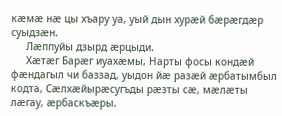кæмæ нæ цы хъару уа, уый дын хурæй бæрæгдæр суыдзæн.
     Лæппуйы дзырд æрцыди.
     Хæтæг Барæг иуахæмы, Нарты фосы кондæй фæндагыл чи баззад, уыдон йæ разæй æрбатымбыл кодта, Сæлхæйырæсугъды рæзты сæ, мæлæты лæгау, æрбаскъæры.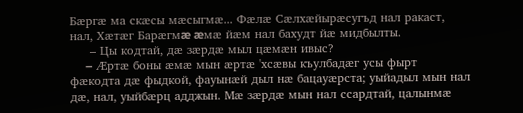Бæргæ ма скæсы мæсыгмæ... Фæлæ Сæлхæйырæсугъд нал ракаст, нал, Хæтæг Барæгмæ æмæ йæм нал бахудт йæ мидбылты.
     – Цы кодтай, дæ зæрдæ мыл цæмæн ивыс?
     – Æртæ боны æмæ мын æртæ 'хсæвы къулбадæг усы фырт фæкодта дæ фыдкой, фауынæй дыл нæ бацауæрста; уыйадыл мын нал дæ, нал, уыйбæрц адджын. Мæ зæрдæ мын нал ссардтай, цалынмæ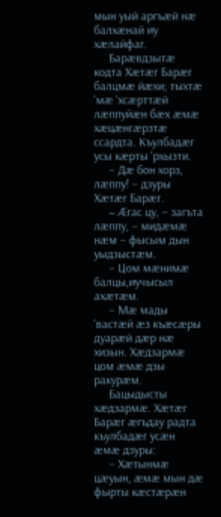мын уый аргъæй нæ балхæнай иу хæлайфаг.
     Барæвдзытæ кодта Хæтæг Барæг балцмæ йæхи; тыхтæ 'мæ 'хсæрттæй лæппуйæн бæх æмæ хæцæнгæрзтæ ссардта. Къулбадæг усы кæрты 'рхызти.
     – Дæ бон хорз, лæппу! – дзуры Хæтæг Барæг.
     – Æгас цу, – загъта лæппу, – мидæмæ нæм – фысым дын уыдзыстæм.
     – Цом мæнимæ балцы,иучысыл ахæтæм.
     – Мæ мады 'вастæй æз къæсæры дуарæй дæр нæ хизын. Хæдзармæ цом æмæ дзы ракурæм.
     Бацыдысты хæдзармæ. Хæтæг Барæг æгъдау радта къулбадæг усæн æмæ дзуры:
     – Хæтынмæ цæуын, æмæ мын дæ фырты кæстæрæн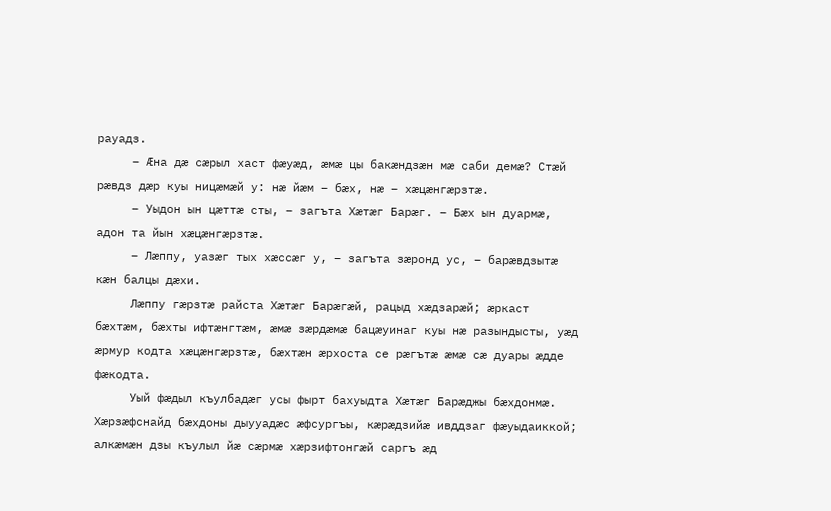рауадз.
     – Æна дæ сæрыл хаст фæуæд, æмæ цы бакæндзæн мæ саби демæ? Стæй рæвдз дæр куы ницæмæй у: нæ йæм – бæх, нæ – хæцæнгæрзтæ.
     – Уыдон ын цæттæ сты, – загъта Хæтæг Барæг. – Бæх ын дуармæ, адон та йын хæцæнгæрзтæ.
     – Лæппу, уазæг тых хæссæг у, – загъта зæронд ус, – барæвдзытæ кæн балцы дæхи.
     Лæппу гæрзтæ райста Хæтæг Барæгæй, рацыд хæдзарæй; æркаст бæхтæм, бæхты ифтæнгтæм, æмæ зæрдæмæ бацæуинаг куы нæ разындысты, уæд æрмур кодта хæцæнгæрзтæ, бæхтæн æрхоста се рæгътæ æмæ сæ дуары æдде фæкодта.
     Уый фæдыл къулбадæг усы фырт бахуыдта Хæтæг Барæджы бæхдонмæ. Хæрзæфснайд бæхдоны дыууадæс æфсургъы, кæрæдзийæ ивддзаг фæуыдаиккой; алкæмæн дзы къулыл йæ сæрмæ хæрзифтонгæй саргъ æд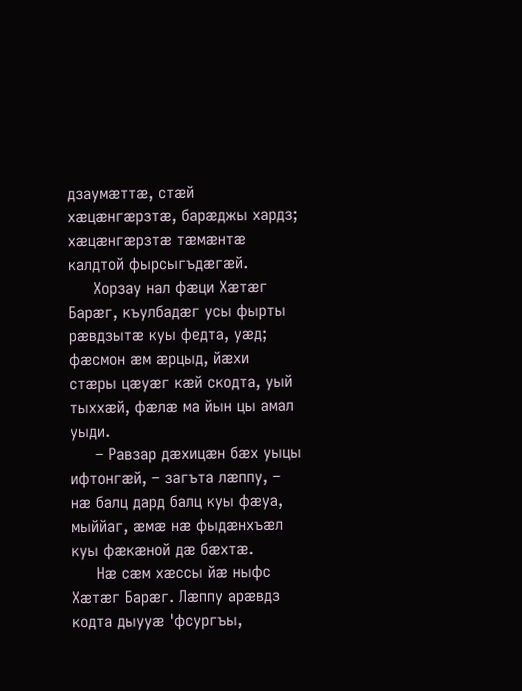дзаумæттæ, стæй хæцæнгæрзтæ, барæджы хардз; хæцæнгæрзтæ тæмæнтæ калдтой фырсыгъдæгæй.
     Хорзау нал фæци Хæтæг Барæг, къулбадæг усы фырты рæвдзытæ куы федта, уæд; фæсмон æм æрцыд, йæхи стæры цæуæг кæй скодта, уый тыххæй, фæлæ ма йын цы амал уыди.
     – Равзар дæхицæн бæх уыцы ифтонгæй, – загъта лæппу, – нæ балц дард балц куы фæуа, мыййаг, æмæ нæ фыдæнхъæл куы фæкæной дæ бæхтæ.
     Нæ сæм хæссы йæ ныфс Хæтæг Барæг. Лæппу арæвдз кодта дыууæ 'фсургъы,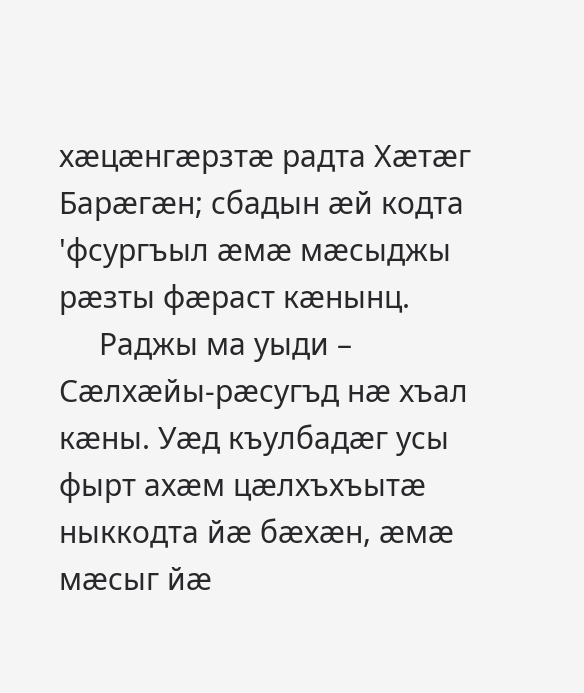хæцæнгæрзтæ радта Хæтæг Барæгæн; сбадын æй кодта 'фсургъыл æмæ мæсыджы рæзты фæраст кæнынц.
     Раджы ма уыди – Сæлхæйы-рæсугъд нæ хъал кæны. Уæд къулбадæг усы фырт ахæм цæлхъхъытæ ныккодта йæ бæхæн, æмæ мæсыг йæ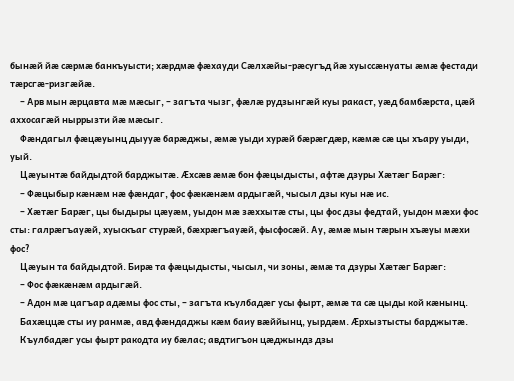бынæй йæ сæрмæ банкъуысти; хæрдмæ фæхауди Сæлхæйы-рæсугъд йæ хуыссæнуаты æмæ фестади тæрсгæ-ризгæйæ.
     – Арв мын æрцавта мæ мæсыг, – загъта чызг, фæлæ рудзынгæй куы ракаст, уæд бамбæрста, цæй аххосагæй ныррызти йæ мæсыг.
     Фæндагыл фæцæуынц дыууæ барæджы, æмæ уыди хурæй бæрæгдæр, кæмæ сæ цы хъару уыди, уый.
     Цæуынтæ байдыдтой барджытæ. Æхсæв æмæ бон фæцыдысты, афтæ дзуры Хæтæг Барæг:
     – Фæцыбыр кæнæм нæ фæндаг, фос фæкæнæм ардыгæй, чысыл дзы куы нæ ис.
     – Хæтæг Барæг, цы быдыры цæуæм, уыдон мæ зæххытæ сты, цы фос дзы федтай, уыдон мæхи фос сты: галрæгъауæй, хуыскъаг стурæй, бæхрæгъауæй, фысфосæй. Ау, æмæ мын тæрын хъæуы мæхи фос?
     Цæуын та байдыдтой. Бирæ та фæцыдысты, чысыл, чи зоны, æмæ та дзуры Хæтæг Барæг:
     – Фос фæкæнæм ардыгæй.
     – Адон мæ цагъар адæмы фос сты, – загъта къулбадæг усы фырт, æмæ та сæ цыды кой кæнынц.
     Бахæццæ сты иу ранмæ, авд фæндаджы кæм баиу вæййынц, уырдæм. Æрхызтысты барджытæ.
     Къулбадæг усы фырт ракодта иу бæлас; авдтигъон цæджындз дзы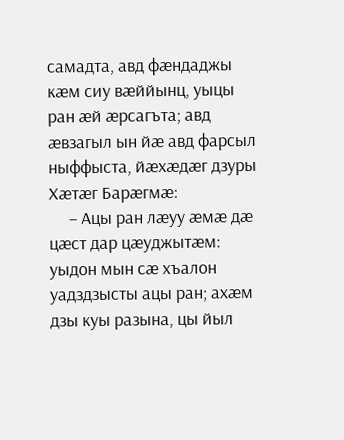самадта, авд фæндаджы кæм сиу вæййынц, уыцы ран æй æрсагъта; авд æвзагыл ын йæ авд фарсыл ныффыста, йæхæдæг дзуры Хæтæг Барæгмæ:
     – Ацы ран лæуу æмæ дæ цæст дар цæуджытæм: уыдон мын сæ хъалон уадздзысты ацы ран; ахæм дзы куы разына, цы йыл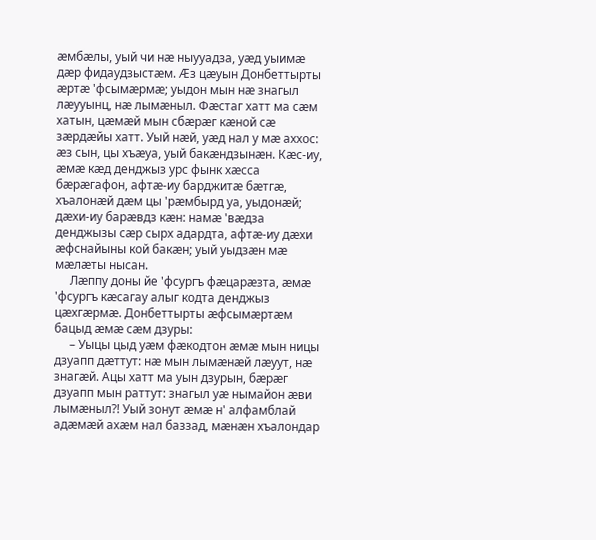æмбæлы, уый чи нæ ныууадза, уæд уыимæ дæр фидаудзыстæм. Æз цæуын Донбеттырты æртæ 'фсымæрмæ; уыдон мын нæ знагыл лæууынц, нæ лымæныл. Фæстаг хатт ма сæм хатын, цæмæй мын сбæрæг кæной сæ зæрдæйы хатт. Уый нæй, уæд нал у мæ аххос: æз сын, цы хъæуа, уый бакæндзынæн. Кæс-иу, æмæ кæд денджыз урс фынк хæсса бæрæгафон, афтæ-иу барджитæ бæтгæ, хъалонæй дæм цы 'рæмбырд уа, уыдонæй; дæхи-иу барæвдз кæн: намæ 'вæдза денджызы сæр сырх адардта, афтæ-иу дæхи æфснайыны кой бакæн; уый уыдзæн мæ мæлæты нысан.
     Лæппу доны йе 'фсургъ фæцарæзта, æмæ 'фсургъ кæсагау алыг кодта денджыз цæхгæрмæ. Донбеттырты æфсымæртæм бацыд æмæ сæм дзуры:
     – Уыцы цыд уæм фæкодтон æмæ мын ницы дзуапп дæттут: нæ мын лымæнæй лæуут, нæ знагæй. Ацы хатт ма уын дзурын, бæрæг дзуапп мын раттут: знагыл уæ нымайон æви лымæныл?! Уый зонут æмæ н' алфамблай адæмæй ахæм нал баззад, мæнæн хъалондар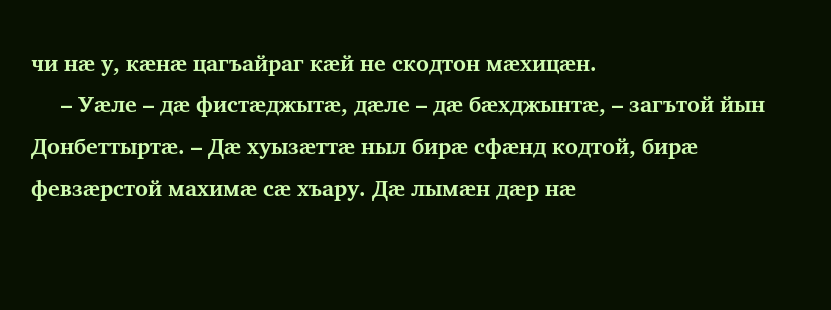чи нæ у, кæнæ цагъайраг кæй не скодтон мæхицæн.
     – Уæле – дæ фистæджытæ, дæле – дæ бæхджынтæ, – загътой йын Донбеттыртæ. – Дæ хуызæттæ ныл бирæ сфæнд кодтой, бирæ февзæрстой махимæ сæ хъару. Дæ лымæн дæр нæ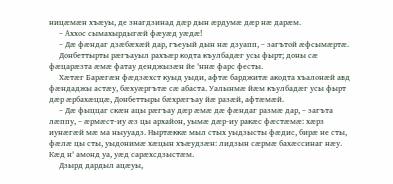ницæмæн хъæуы, де знагдзинад дæр дын æрдумæ дæр нæ дарæм.
     – Аххос сымахырдыгæй фæуæд уæдæ!
     – Дæ фæндаг дзæбæхæй дар, гъеуый дын нæ дзуапп, – загътой æфсымæртæ.
     Донбеттырты рæгъауыл рахъæр кодта къулбадæг усы фырт; доны сæ фæцарæзта æмæ фатау денджызæн йе 'ннæ фарс фесты.
     Хæтæг Барæгæн фæдзæхст куыд уыди, афтæ барджитæ акодта хъалонæй авд фæндаджы астæу, бæхуæргътæ сæ абаста. Уалынмæ йæм къулбадæг усы фырт дæр æрбахæццæ, Донбеттыры бæхрæгъау йæ разæй, афтæмæй.
     – Дæ фыццаг скæн ацы рæгъау дæр æмæ дæ фæндаг размæ дар, – загъта лæппу, – æрмæст-иу æз цы архайон, уымæ дæр-иу ракæс фæстæмæ: хæрз иунæгæй мæ ма ныууадз. Ныртæккæ мыл стых уыдзысты фæдис, бирæ не сты, фæлæ цы сты, уыдонимæ хæцын хъæудзæн: лидзын сæрмæ бахæссинаг нæу. Кæд н' амонд уа, уæд сарæхсдзыстæм.
     Дзырд дардыл ацæуы,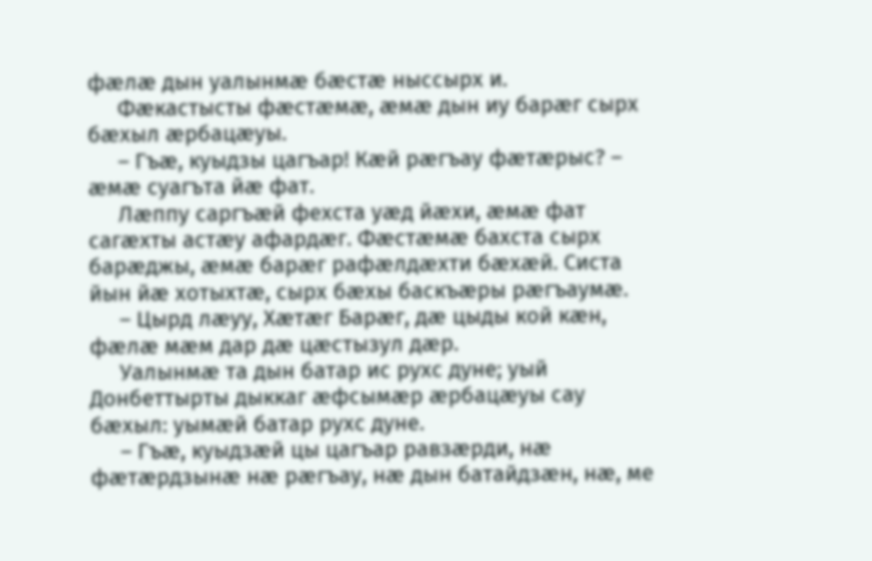фæлæ дын уалынмæ бæстæ ныссырх и.
     Фæкастысты фæстæмæ, æмæ дын иу барæг сырх бæхыл æрбацæуы.
     – Гъæ, куыдзы цагъар! Кæй рæгъау фæтæрыс? – æмæ суагъта йæ фат.
     Лæппу саргъæй фехста уæд йæхи, æмæ фат сагæхты астæу афардæг. Фæстæмæ бахста сырх барæджы, æмæ барæг рафæлдæхти бæхæй. Систа йын йæ хотыхтæ, сырх бæхы баскъæры рæгъаумæ.
     – Цырд лæуу, Хæтæг Барæг, дæ цыды кой кæн, фæлæ мæм дар дæ цæстызул дæр.
     Уалынмæ та дын батар ис рухс дуне; уый Донбеттырты дыккаг æфсымæр æрбацæуы сау бæхыл: уымæй батар рухс дуне.
     – Гъæ, куыдзæй цы цагъар равзæрди, нæ фæтæрдзынæ нæ рæгъау, нæ дын батайдзæн, нæ, ме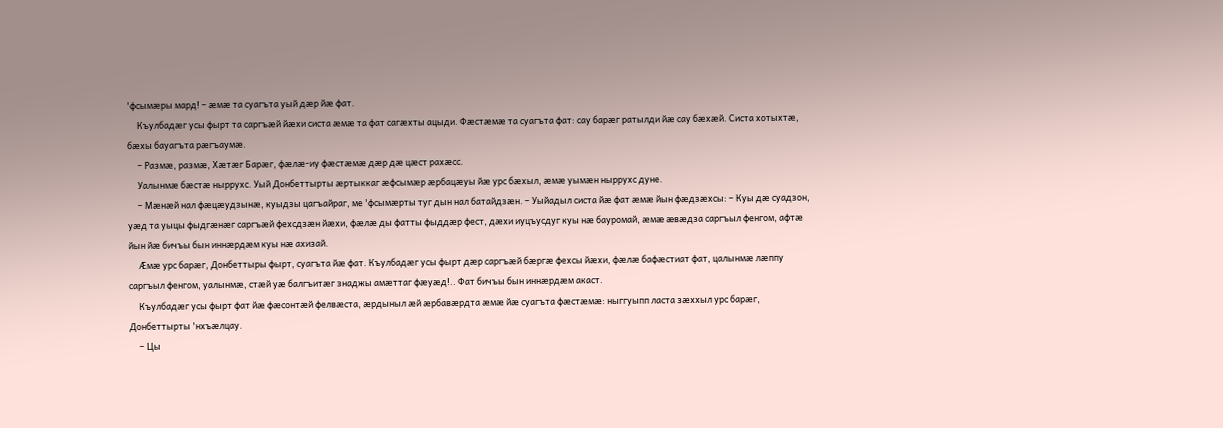'фсымæры мард! – æмæ та суагъта уый дæр йæ фат.
     Къулбадæг усы фырт та саргъæй йæхи систа æмæ та фат сагæхты ацыди. Фæстæмæ та суагъта фат: сау барæг ратылди йæ сау бæхæй. Систа хотыхтæ, бæхы бауагъта рæгъаумæ.
     – Размæ, размæ, Хæтæг Барæг, фæлæ-иу фæстæмæ дæр дæ цæст рахæсс.
     Уалынмæ бæстæ ныррухс. Уый Донбеттырты æртыккаг æфсымæр æрбацæуы йæ урс бæхыл, æмæ уымæн ныррухс дуне.
     – Мæнæй нал фæцæудзынæ, куыдзы цагъайраг, ме 'фсымæрты туг дын нал батайдзæн. – Уыйадыл систа йæ фат æмæ йын фæдзæхсы: – Куы дæ суадзон, уæд та уыцы фыдгæнæг саргъæй фехсдзæн йæхи, фæлæ ды фатты фыддæр фест, дæхи иуцъусдуг куы нæ бауромай, æмæ æвæдза саргъыл фенгом, афтæ йын йæ бичъы бын иннæрдæм куы нæ ахизай.
     Æмæ урс барæг, Донбеттыры фырт, суагъта йæ фат. Къулбадæг усы фырт дæр саргъæй бæргæ фехсы йæхи, фæлæ бафæстиат фат, цалынмæ лæппу саргъыл фенгом, уалынмæ, стæй уæ балгъитæг знаджы амæттаг фæуæд!.. Фат бичъы бын иннæрдæм акаст.
     Къулбадæг усы фырт фат йæ фæсонтæй фелвæста, æрдыныл æй æрбавæрдта æмæ йæ суагъта фæстæмæ: ныггуыпп ласта зæххыл урс барæг, Донбеттырты 'нхъæлцау.
     – Цы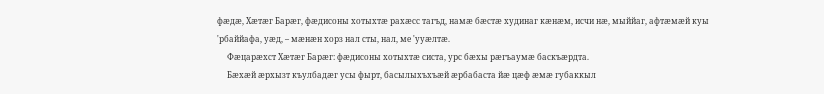фæдæ, Хæтæг Барæг, фæдисоны хотыхтæ рахæсс тагъд, намæ бæстæ худинаг кæнæм, исчи нæ, мыййаг, афтæмæй куы 'рбаййафа, уæд, – мæнæн хорз нал сты, нал, ме 'ууæлтæ.
     Фæцарæхст Хæтæг Барæг: фæдисоны хотыхтæ систа, урс бæхы рæгъаумæ баскъæрдта.
     Бæхæй æрхызт къулбадæг усы фырт, басылыхъхъæй æрбабаста йæ цæф æмæ губаккыл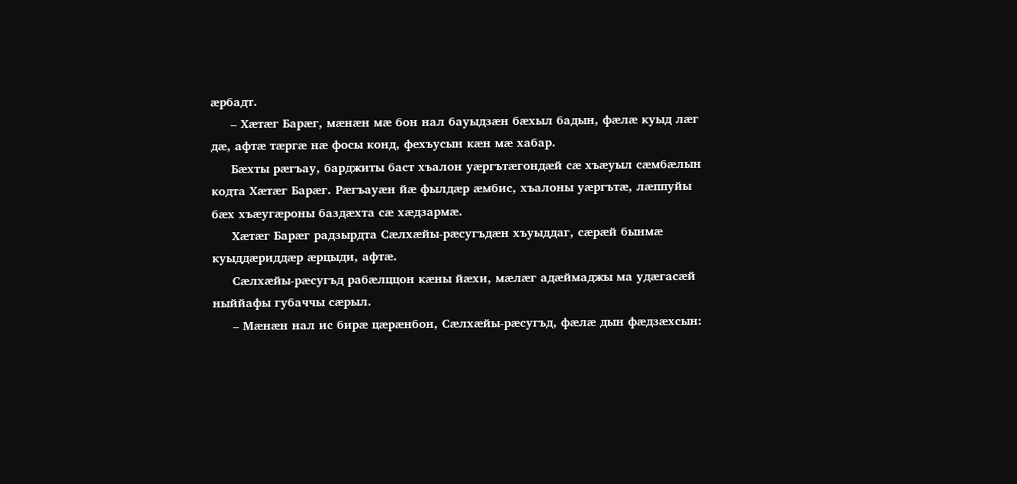æрбадт.
     – Хæтæг Барæг, мæнæн мæ бон нал бауыдзæн бæхыл бадын, фæлæ куыд лæг дæ, афтæ тæргæ нæ фосы конд, фехъусын кæн мæ хабар.
     Бæхты рæгъау, барджиты баст хъалон уæргътæгондæй сæ хъæуыл сæмбæлын кодта Хæтæг Барæг. Рæгъауæн йæ фылдæр æмбис, хъалоны уæргътæ, лæппуйы бæх хъæугæроны баздæхта сæ хæдзармæ.
     Хæтæг Барæг радзырдта Сæлхæйы-рæсугъдæн хъуыддаг, сæрæй бынмæ куыддæриддæр æрцыди, афтæ.
     Сæлхæйы-рæсугъд рабæлццон кæны йæхи, мæлæг адæймаджы ма удæгасæй ныййафы губаччы сæрыл.
     – Мæнæн нал ис бирæ цæрæнбон, Сæлхæйы-рæсугъд, фæлæ дын фæдзæхсын: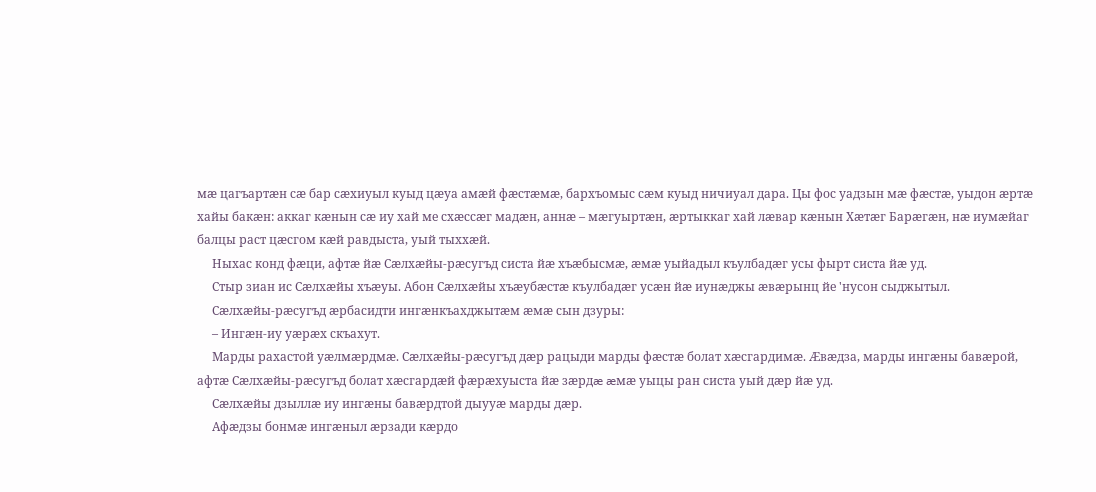мæ цагъартæн сæ бар сæхиуыл куыд цæуа амæй фæстæмæ, бархъомыс сæм куыд ничиуал дара. Цы фос уадзын мæ фæстæ, уыдон æртæ хайы бакæн: аккаг кæнын сæ иу хай ме схæссæг мадæн, аннæ – мæгуыртæн, æртыккаг хай лæвар кæнын Хæтæг Барæгæн, нæ иумæйаг балцы раст цæсгом кæй равдыста, уый тыххæй.
     Ныхас конд фæци, афтæ йæ Сæлхæйы-рæсугъд систа йæ хъæбысмæ, æмæ уыйадыл къулбадæг усы фырт систа йæ уд.
     Стыр зиан ис Сæлхæйы хъæуы. Абон Сæлхæйы хъæубæстæ къулбадæг усæн йæ иунæджы æвæрынц йе 'нусон сыджытыл.
     Сæлхæйы-рæсугъд æрбасидти ингæнкъахджытæм æмæ сын дзуры:
     – Ингæн-иу уæрæх скъахут.
     Марды рахастой уæлмæрдмæ. Сæлхæйы-рæсугъд дæр рацыди марды фæстæ болат хæсгардимæ. Æвæдза, марды ингæны бавæрой, афтæ Сæлхæйы-рæсугъд болат хæсгардæй фæрæхуыста йæ зæрдæ æмæ уыцы ран систа уый дæр йæ уд.
     Сæлхæйы дзыллæ иу ингæны бавæрдтой дыууæ марды дæр.
     Афæдзы бонмæ ингæныл æрзади кæрдо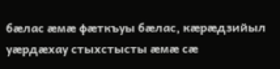бæлас æмæ фæткъуы бæлас, кæрæдзийыл уæрдæхау стыхстысты æмæ сæ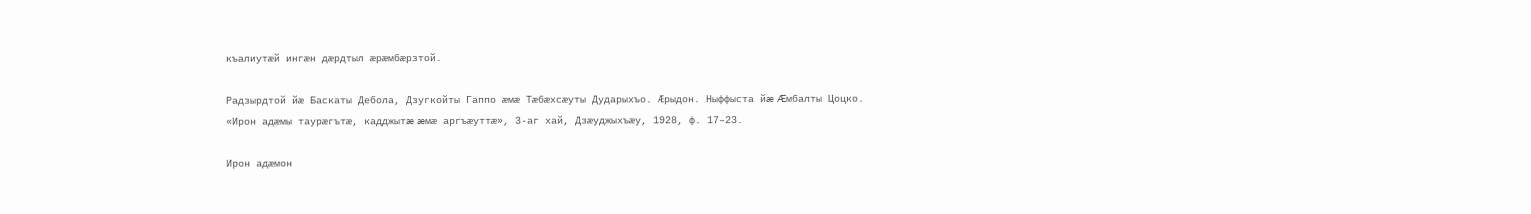къалиутæй ингæн дæрдтыл æрæмбæрзтой.

Радзырдтой йæ Баскаты Дебола, Дзугкойты Гаппо æмæ Тæбæхсæуты Дударыхъо. Æрыдон. Ныффыста йæ Æмбалты Цоцко.
«Ирон адæмы таурæгътæ, кадджытæ æмæ аргъæуттæ», 3-аг хай, Дзæуджыхъæу, 1928, ф. 17–23.

Ирон адæмон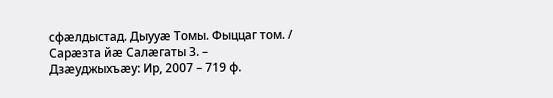сфæлдыстад. Дыууæ Томы. Фыццаг том. / Сарæзта йæ Салæгаты З. – Дзæуджыхъæу: Ир, 2007 – 719 ф.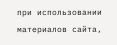при использовании материалов сайта,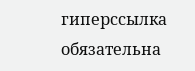гиперссылка обязательна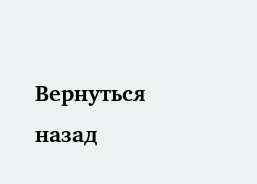Вернуться назад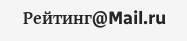Рейтинг@Mail.ru